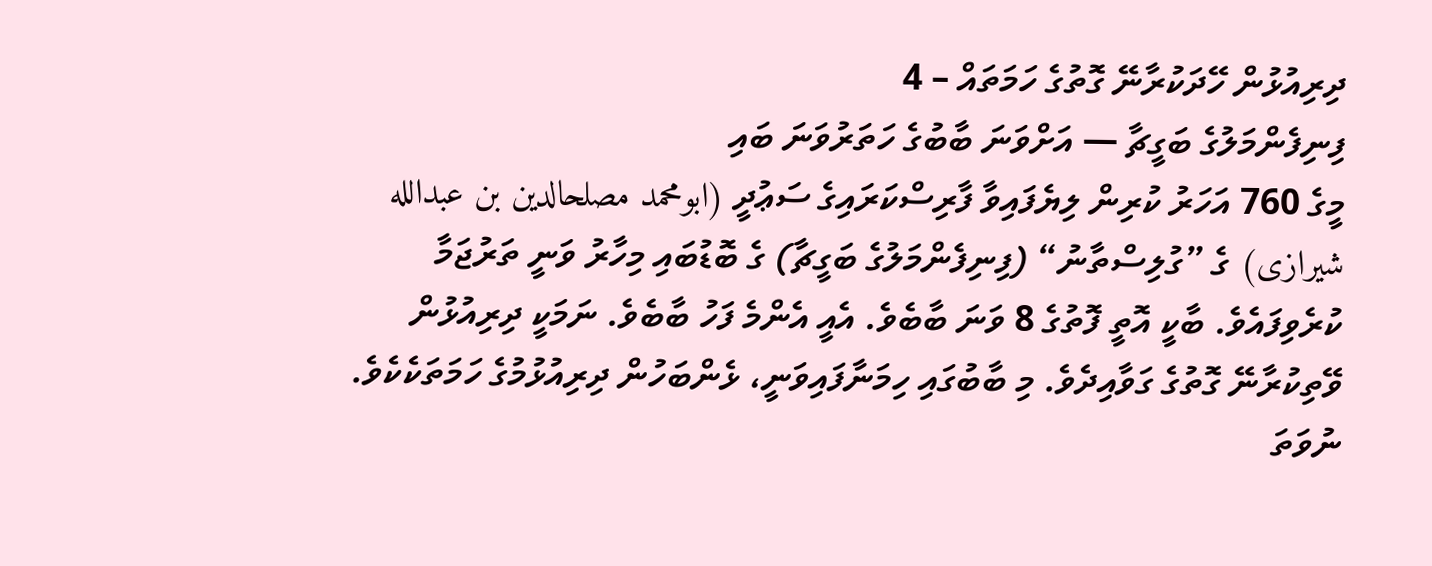ދިރިއުޅުން ހޭދަކުރާނޭ ގޮތުގެ ހަމަތައް – 4
ފިނިފެންމަލުގެ ބަގީޗާ — އަށްވަނަ ބާބުގެ ހަތަރުވަނަ ބައި
މީގެ 760 އަހަރު ކުރިން ލިޔެފައިވާ ފާރިސްކަރައިގެ ސަޢުދީ (ابومحمد مصلحالدین بن عبدالله شیرازی) ގެ ”ގުލިސްތާނު“ (ފިނިފެންމަލުގެ ބަގީޗާ) ގެ ބޮޑުބައި މިހާރު ވަނީ ތަރުޖަމާ ކުރެވިފައެވެ. ބާކީ އޮތީ ފޮތުގެ 8 ވަނަ ބާބެވެ. އެއީ އެންމެ ފަހު ބާބެވެ. ނަމަކީ ދިރިއުޅުން ވޭތިކުރާނޭ ގޮތުގެ ގަވާއިދެވެ. މި ބާބުގައި ހިމަނާފައިވަނީ، ޅެންބަހުން ދިރިއުޅުމުގެ ހަމަތަކެކެވެ. ނުވަތަ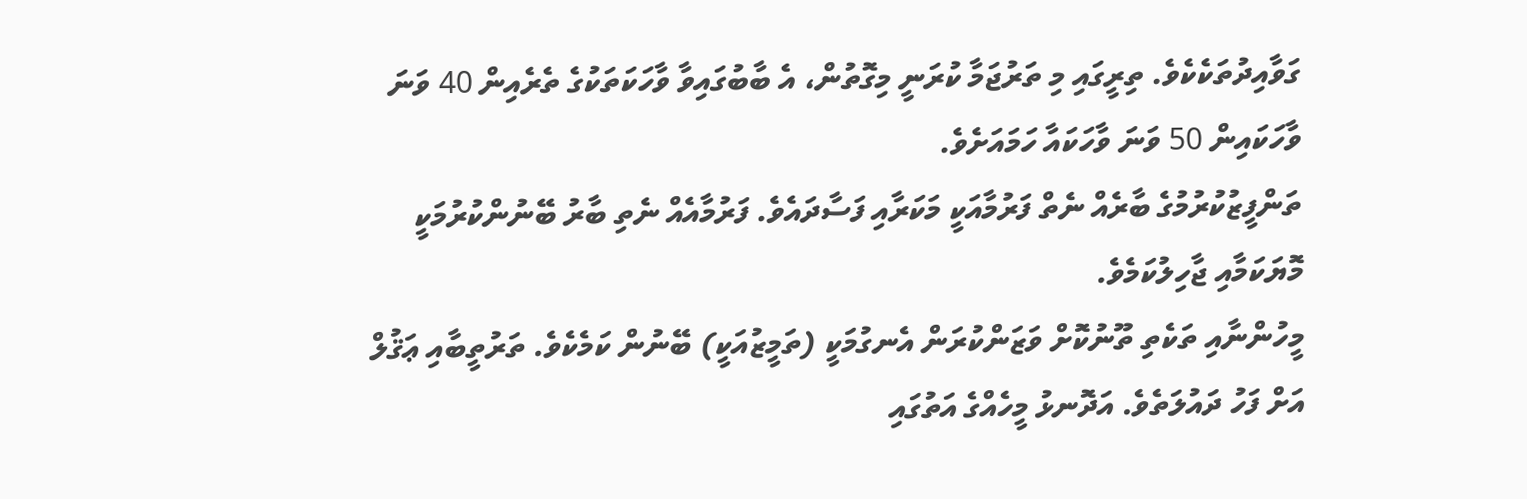ގަވާއިދުތަކެކެވެ. ތިރީގައި މި ތަރުޖަމާ ކުރަނީ މިގޮތުން، އެ ބާބުގައިވާ ވާހަކަތަކުގެ ތެރެއިން 40 ވަނަ ވާހަކައިން 50 ވަނަ ވާހަކައާ ހަމައަށެވެ.
ތަންފީޒުކުރުމުގެ ބާރެއް ނެތް ފަރުމާއަކީ މަކަރާއި ފަސާދައެވެ. ފަރުމާއެއް ނެތި ބާރު ބޭނުންކުރުމަކީ މޮޔަކަމާއި ޖާހިލުކަމެވެ.
މީހުންނާއި ތަކެތި ތޫނުކޮށް ވަޒަންކުރަން އެނގުމަކީ (ތަމީޒުއަކީ) ބޭނުން ކަމެކެވެ. ތަރުތީބާއި ޢަޤުލް އަށް ފަހު ދައުލަތެވެ. އަދޮނޅު މީހެއްގެ އަތުގައި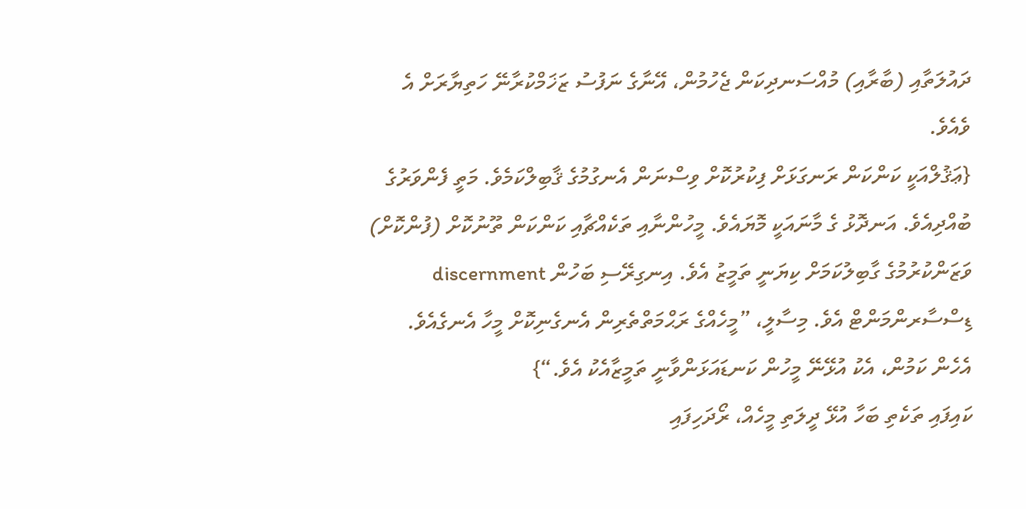ދައުލަތާއި (ބާރާއި) މުއްސަނދިކަން ޖެހުމުން، އޭނާގެ ނަފުސު ޒަޚަމްކުރާނޭ ހަތިޔާރަށް އެ ވެއެވެ.
{ޢަޤުލްއަކީ ކަންކަން ރަނގަޅަށް ފިކުރުކޮށް ވިސްނަން އެނގުމުގެ ޤާބިލްކަމެވެ. މަތީ ފެންވަރުގެ ބުއްދިއެވެ. އަނދޮޅު ގެ މާނައަކީ މޮޔައެވެ. މީހުންނާއި ތަކެއްޗާއި ކަންކަން ތޫނުކޮށް (ފުންކޮށް) ވަޒަންކުރުމުގެ ގާބިލުކަމަށް ކިޔަނީ ތަމީޒު އެވެ. އިނގިރޭސި ބަހުން discernment ޑިސްސާރންމަންޓް އެވެ. މިސާލީ، ”މީހެއްގެ ރަޙްމަތްތެރިން އެނގެނިކޮށް މީހާ އެނގެއެވެ. އެހެން ކަމުން، އެކު އުޅޭނޭ މީހުން ކަނޑައަޅަންވާނީ ތަމީޒާއެކު އެވެ.“}
ކައިފައި ތަކެތި ބަހާ އުޅޭ ދީލަތި މީހެއް، ރޯދަހިފައި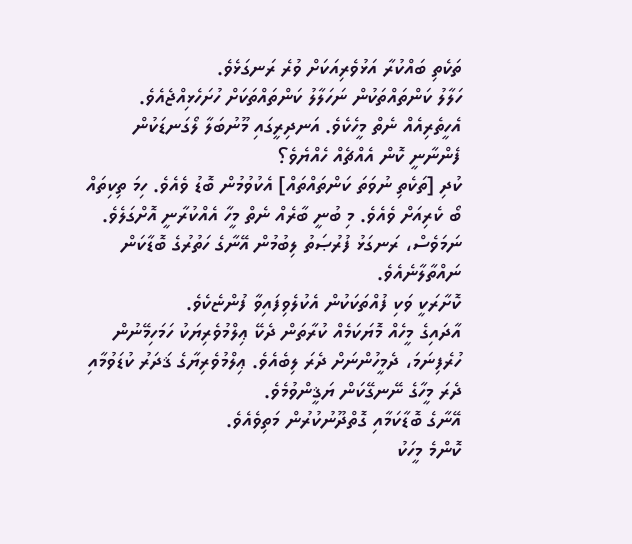ތަކެތި ބައްކުރާ އަޅުވެރިއަކަށް ވުރެ ރަނގަޅެވެ.
ހަލާލު ކަންތައްތަކުން ނަހަލާލު ކަންތައްތަކަށް ހުށަހެޅިއްޖެއެވެ.
އެހީތެރިއެއް ނެތް މީހެކެވެ. އަނދިރީގައި މޫނުބަލާ ލޯގަނޑަކުން ފެންނާނީ ކޮން އެއްޗެއް ހެއްޔެވެ؟
ކުދި [ތަކެތި ނުވަތަ ކަންތައްތައް] އެކުވުމުން ބޮޑު ވެއެވެ. ހިމަ ތިކިތައް ބޯ ކެރިއަށް ވެއެވެ. މި ބުނީ ބާރެއް ނެތް މީހާ އެއްކުރާނީ އޮށްގަލެވެ. ނަމަވެސް، ރަނގަޅު ފުރުޞަތު ލިބުމުން އޭނާގެ ހަތުރުގެ ބޮޑާކަން ނައްތާލާނެއެވެ.
ކޮށާރަކީ ވަކި ފުއްތަކަކުން އެކުލެވިފައިވާ ފުންޏެކެވެ.
އާދައިގެ މީހެއް މޮޔަކަމެއް ކުރާތަން ދެކޭ ޢިލްމުވެރިޔަކު ހަމަހިމޭނުން ހުރެފިނަމަ، ދެމީހުންނަށް ދެރަ ލިބެއެވެ. ޢިލްމުވެރިޔާގެ ޤަދަރު ކުޑަވުމާއި ދެރަ މީހާގެ ނޭނގޭކަން ޔަޤީންވުމެވެ.
އޭނާގެ ބޮޑާކަމާއި ގޮތްދޫނުކުރުން މަތިވެއެވެ.
ކޮންމެ މީހަކު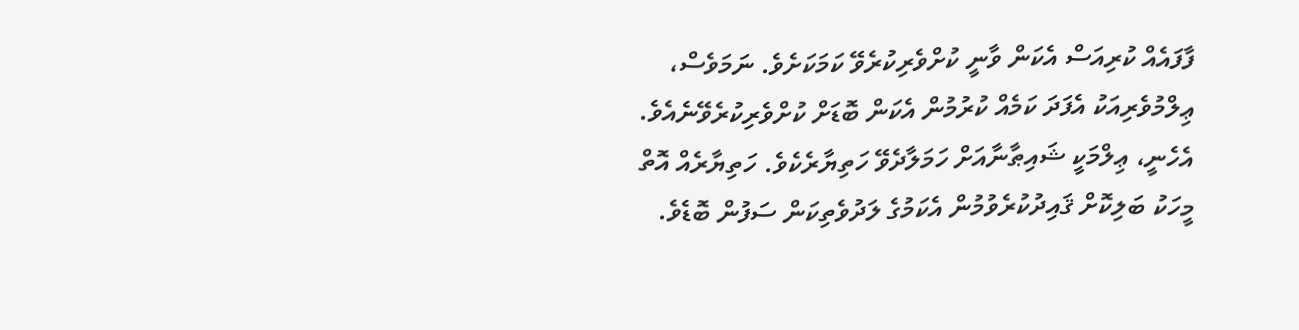ފާފައެއް ކުރިއަސް އެކަން ވާނީ ކުށްވެރިކުރެވޭ ކަމަކަށެވެ. ނަމަވެސް، ޢިލްމުވެރިއަކު އެފަދަ ކަމެއް ކުރުމުން އެކަން ބޮޑަށް ކުށްވެރިކުރެވޭނެއެވެ. އެހެނީ، ޢިލްމަކީ ޝައިޠާނާއަށް ހަމަލާދެވޭ ހަތިޔާރެކެވެ. ހަތިޔާރެއް އޮތް މީހަކު ބަލިކޮށް ޤައިދުކުރެވުމުން އެކަމުގެ ލަދުވެތިކަން ސަފުން ބޮޑެވެ.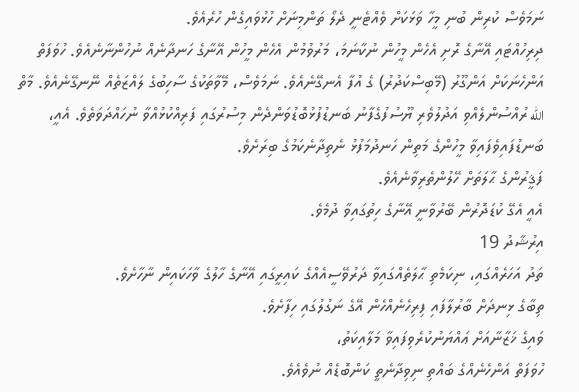ނަމަވެސް ކުރިން ބުނި މީހާ ވަޅަކަށް ވެއްޓެނީ ދެލޯ ތަންމިނަށް ހުޅުވައިގެން ހުރެއެވެ.
ދިރިހުއްޓައި އޭނާގެ ރޮށި އެހެން މީހުން ނުކާނަމަ، މަރުވުމުން އެހެން މީހުން އޭނާގެ ހަނދާނެއް ނުހުންނާނެއެވެ. ހުވަފަތް އަންހެނަކަށް އަންގޫރު (މޭބިސްކަދުރު) ގެ އުފާ އެނގޭނެއެވެ. ނަމަވެސް، މޭވާތަކުގެ ސާހިބުގެ ލައްޒަތެއް ނޭނގޭނެއެވެ. މާތް الله ރުއްސުންލެއްވި އަދުލުވެރި ޔޫސުފުގެފާނު ބަނޑުފުޅުބޮޑުވަންދެން މިސުރުގައި ފަރިއްކުޅުއްވާ ނުހައްދަވަތެވެ. އެއީ، ބަނޑުފައިވެފައިވާ މީހުންގެ މަތިން ހަނދުމަފުޅު ނެތިދާނެކަމުގެ ބިރަށެވެ.
ފަޤީރުންގެ ޙާލަތަށް ހޭލުންތެރިވާނެއެވެ.
އެއީ އެގޭ ކުޑަދޮރުން ބޭރުވާނީ އޭނާގެ ހިތުގައިވާ ދުމެވެ.
އިރުޝާދު 19
ތަދު އަހަރެއްގައި، ނިކަމެތި ޙާލަތެއްގައިވާ ދަރުވޭސީއެއްގެ ކައިރީގައި އޭނާގެ ހާލުގެ ވާހަކައިން ނާހާށެވެ.
ތިބާގެ ޅިނދަށް ބާރުލާފައި ފިރިހެނެއްހެން އޭގެ ނަގުލުގައި ހިފާށެވެ.
ވައިގެ ޚަޒާނާއަށް ޢައްޔަނުކުރެވިފައިވާ މަލާއިކަތު،
ހުވަފަތް އަންހެނެއްގެ ބައްތި ނިވިދާނެތީ ކަންބޮޑެއް ނުވެއެވެ.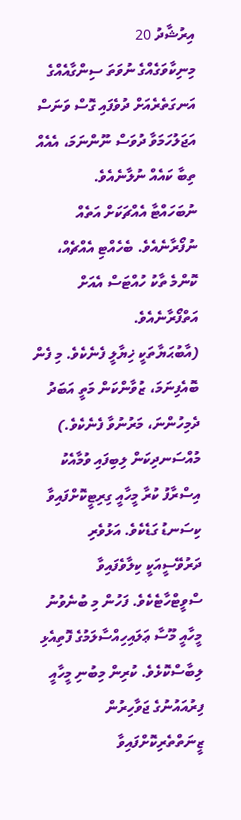އިރުޝާދު 20
މިނިކާވަގެއްގެ ނުވަތަ ސިންގާއެއްގެ އަނގަތެރެއަށް ދުވެފައި ގޮސް ވަނަސް
އަޖަލުހަމަވާ ދުވަސް ނޫންނަމަ، އެއެއް ތިބާ ކައެއް ނުލާނެއެވެ.
ނުބަހައްޓާ އެއްޗަކަށް އަތެއް ނުފޯރާނެއެވެ. ބެހެއްޓި އެއްޗެއް، ކޮންމެ ތާކު ހުއްޓަސް އެއަށް އަތްފޯރާނެއެވެ.
(އާބުޙަޔާތަކީ ޚިޔާލީ ފެނެކެވެ. މި ފެން ބޮއެފިނަމަ، ޒުވާންކަން މަތީ އަބަދު ދެމިހުންނަ، މަރުނުވާ ފެނެކެވެ.)
މުއްސަނދިކަން ލިބިފައި ވުމާއެކު އިސްރާފު ކުރާ މީހާއީ ގިރިޓީކޮށްފައިވާ ކިސަނޑު ގަޑެކެވެ. އަޅުވެރި ދަރުވޭސީއަކީ ކިލާވެފައިވާ ސްވީޓްހާޓެކެވެ. ފަހުން މި ބުނެވުނު މީހާއީ މޫސާ ޢަލައިހިއްސާލަމުގެ ފޮތިއެޅި ލިބާސްކޮޅެވެ. ކުރިން މިބުނި މީހާއީ ފިރުއައުނުގެ ޖަވާހިރުން ޒީނަތްތެރިކޮށްފައިވާ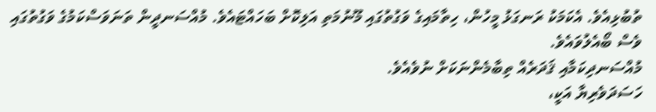ތުބުޅިއެވެ. އެކަމަކު ރަނގަޅު މީހުން، ހިތާމައިގެ ވަގުތުގައި މޫނުމަތި އަލިކޮށް ބަހައްޓައެވެ. މުއްސަނދީން ތަނަވަސްކަމުގެ ވަގުތުގައި ވެސް ބޯއެލުވައެވެ.
މުއްސަނދިކަމާއި ޤަދަރެއް ތިބާމެންނަކަށް ނުވެއެވެ.
ހަސަދަވެރިޔާ އަކީ،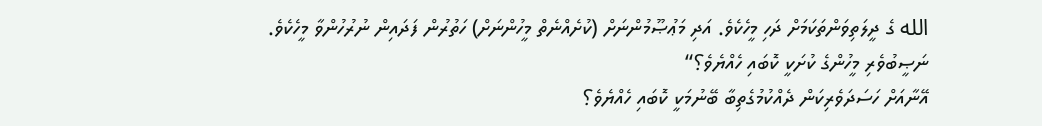الله ގެ ދީލަތިވަންތަކަމަށް ދަހި މީހެކެވެ. އަދި މަޢުޞޫމުންނަށް (ކުށެއްނެތް މީހުންނަށް) ހަތުރުން ފަދައިން ނުރުހުންވާ މީހެކެވެ.
ނަޞީބުވެރި މީހުންގެ ކުށަކީ ކޮބައި ހެއްޔެވެ؟“
އޭނާއަށް ހަސަދަވެރިކަން ދެއްކުމުގެތިބާ ބޭނުމަކީ ކޮބައި ހެއްޔެވެ؟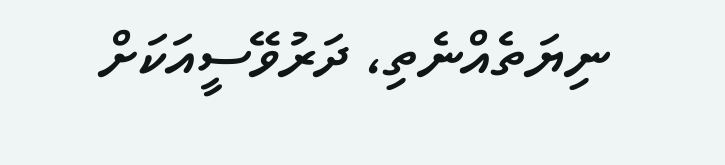ނިޔަތެއްނެތި، ދަރުވޭސީއަކަށް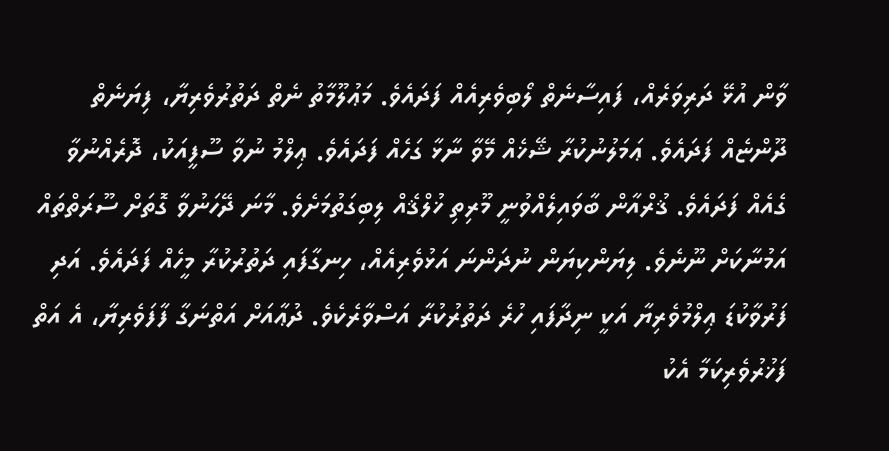ވާން އުޅޭ ދަރިވަރެއް، ފައިސާނެތް ލޯބިވެރިއެއް ފަދައެވެ. މަޢުލޫމާތު ނެތް ދަތުރުވެރިޔާ، ފިޔަނެތް ދޫންޏެއް ފަދައެވެ. ޢަމަލުނުކުރާ ޝޭޚެއް މޭވާ ނާޅާ ގަހެއް ފަދައެވެ. ޢިލްމު ނުވާ ސޫފީއަކު، ދޮރެއްނުވާ ގެއެއް ފަދައެވެ. ޤުރްއާން ބާވައިލެއްވުނީ މޫރިތި ޚުލްޤެއް ލިބިގަތުމަށެވެ. މާނަ ދޭހަނުވާ ގޮތަށް ސޫރަތްތައް އަމުނާކަށް ނޫނެވެ. ލިޔަންކިޔަން ނުދަންނަ އަޅުވެރިއެއް، ހިނގާފައި ދަތުރުކުރާ މީހެއް ފަދައެވެ. އަދި ފަރުވާކުޑަ ޢިލްމުވެރިޔާ އަކީ ނިދާފައި ހުރެ ދަތުރުކުރާ އަސްވާރެކެވެ. ދުޢާއަށް އަތްނަގާ ފާފަވެރިޔާ، އެ އަތް ފަޚުރުވެރިކަމާ އެކު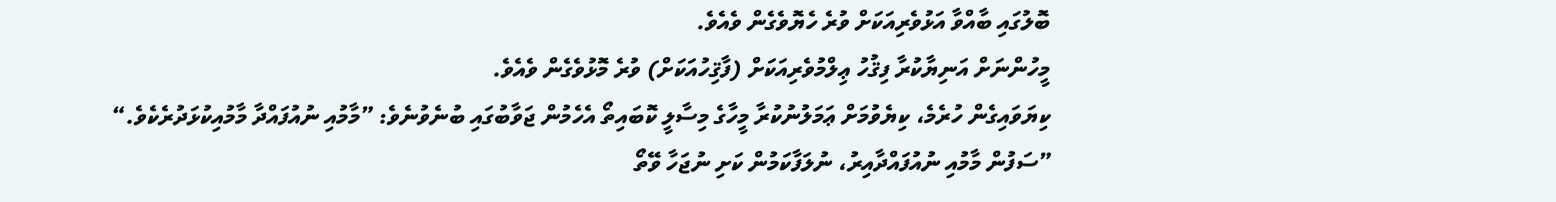ބޮލުގައި ބާއްވާ އަޅުވެރިއަކަށް ވުރެ ހެޔޮވެގެން ވެއެވެ.
މީހުންނަށް އަނިޔާކުރާ ފިޤުހު ޢިލްމުވެރިއަކަށް (ފާޤިހުއަކަށް) ވުރެ މޮޅުވެގެން ވެއެވެ.
ކިޔަވައިގެން ހުރެމެ، ކިޔެވުމަށް ޢަމަލުނުކުރާ މީހާގެ މިސާލީ ކޮބައިތޯ އެހެމުން ޖަވާބުގައި ބުނެވުނެވެ: ”މާމުއި ނުއުފައްދާ މާމުއިކުޅަދުރެކެވެ.“
”ސަފުން މާމުއި ނުއުފައްދާއިރު، ނުލަފާކަމުން ކަށި ނުޖަހާ ވޭތޯ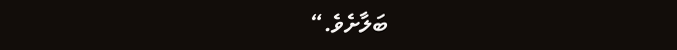ބަލާށެވެ.“